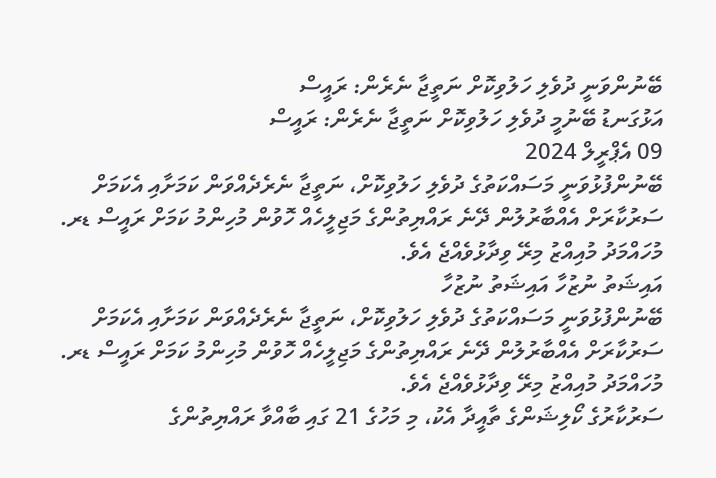ބޭނުންވަނީ ދުވެލި ހަލުވިކޮށް ނަތީޖާ ނެރެން: ރައީސް
އަޅުގަނޑު ބޭނުމީ ދުވެލި ހަލުވިކޮށް ނަތީޖާ ނެރެން: ރައީސް
09 އެޕްރީލް 2024
ބޭނުންފުޅުވަނީ މަސައްކަތުގެ ދުވެލި ހަލުވިކޮށް، ނަތީޖާ ނެރެދެއްވަން ކަމަށާއި އެކަމަށް ސަރުކާރަށް އެއްބާރުލުން ދޭނެ ރައްޔިތުންގެ މަޖިލީހެއް ހޮވުން މުހިންމު ކަމަށް ރައީސް ޑރ. މުހައްމަދު މުއިއްޒު މިރޭ ވިދާޅުވެއްޖެ އެވެ.
އައިޝަތު ނުޒުހާ އައިޝަތު ނުޒުހާ
ބޭނުންފުޅުވަނީ މަސައްކަތުގެ ދުވެލި ހަލުވިކޮށް، ނަތީޖާ ނެރެދެއްވަން ކަމަށާއި އެކަމަށް ސަރުކާރަށް އެއްބާރުލުން ދޭނެ ރައްޔިތުންގެ މަޖިލީހެއް ހޮވުން މުހިންމު ކަމަށް ރައީސް ޑރ. މުހައްމަދު މުއިއްޒު މިރޭ ވިދާޅުވެއްޖެ އެވެ.
ސަރުކާރުގެ ކޯލިޝަންގެ ތާއީދާ އެކު، މި މަހުގެ 21 ގައި ބާއްވާ ރައްޔިތުންގެ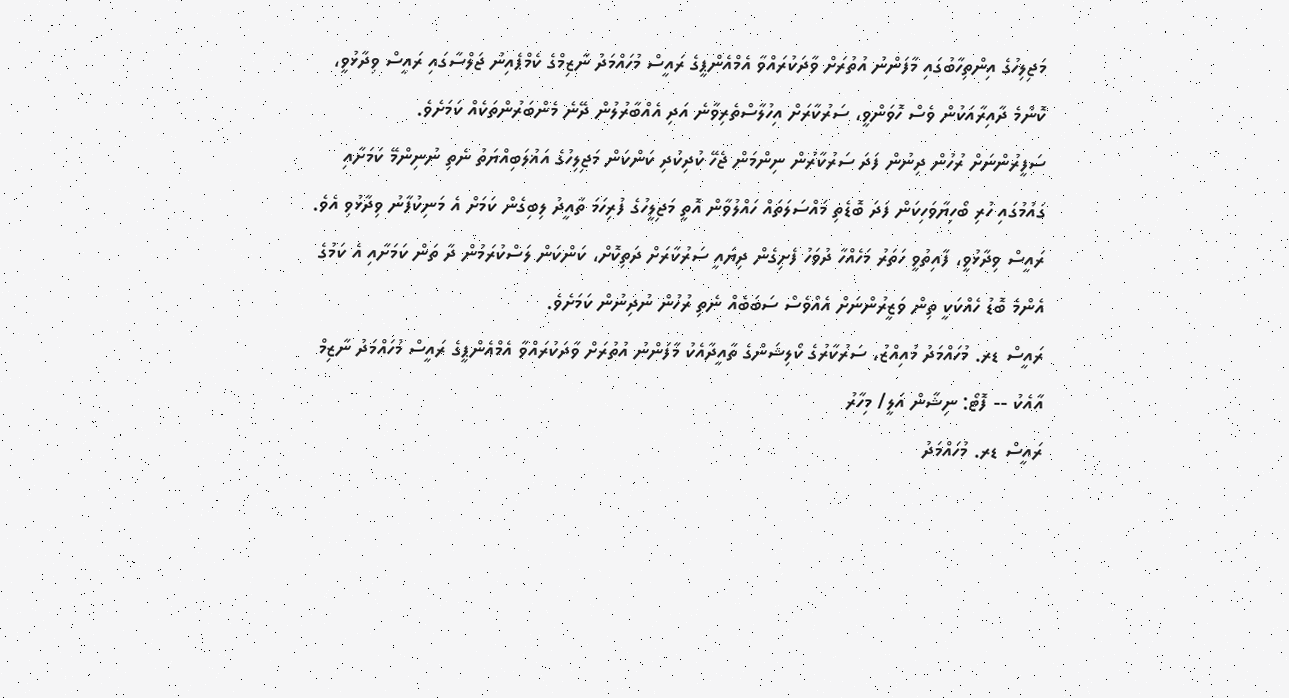މަޖިލިހުގެ އިންތިހާބުގައި މާފަންނު އުތުރަށް ވާދަކުރައްވާ އެމްއެންޕީގެ ރައީސް މުހައްމަދު ނާޒިމްގެ ކެމްޕެއިނު ޖަލްސާގައި ރައީސް ވިދާޅުވީ، ކޮންމެ ދާއިރާއަކުން ވެސް ހޮވަންވީ، ސަރުކާރަށް އިހުލާސްތެރިވާނެ އަދި އެއްބާރުލުން ދޭނެ މެންބަރުންތަކެއް ކަމަށެވެ.
ސަފީރުންނަށް ރުހުން ދިނުން ފަދަ ސަރުކާރުން ނިންމަން ޖެހޭ ކުދިކުދި ކަންކަން މަޖިލިހުގެ އަޣުލަބިއްޔަތު ނެތި ނުނިންމޭ ކަމަށާއި ގައުމުގައި ހުރި ބޯހިޔާވަހިކަން ފަދަ ބޮޑެތި މައްސަލަތައް ހައްލުވާން އޮތީ މަޖިލީހުގެ ފުރިހަމަ ތާއީދު ލިބިގެން ކަމަށް އެ މަނިކުފާނު ވިދާޅުވި އެވެ.
ރައީސް ވިދާޅުވީ، ފާއިތުވީ ހަތަރު މަހެއްހާ ދުވަހު ފެށިގެން ދިޔައީ ސަރުކާރަށް ދަތިކޮށް، ކަންކަން ލަސްކުރަމުން ދާ ތަން ކަމަށާއި އެ ކަމުގެ އެންމެ ބޮޑު ހެއްކަކީ ތިން ވަޒީރުންނަށް އެއްވެސް ސަބަބެއް ނެތި ރުހުން ނުދިނުން ކަމަށެވެ.
ރައީސް ޑރ. މުހައްމަދު މުއިއްޒު، ސަރުކާރުގެ ކޯލިޝަންގެ ތާއީދާއެކު މާފަންނު އުތުރަށް ވާދަކުރައްވާ އެމްއެންޕީގެ ރައީސް މުހައްމަދު ނާޒިމް އާއެކު -- ފޮޓޯ: ނިޝާން އަލީ/ މިހާރު
ރައީސް ޑރ. މުހައްމަދު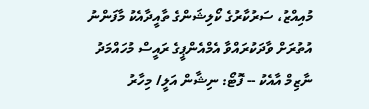މުއިއްޒު، ސަރުކާރުގެ ކޯލިޝަންގެ ތާއީދާއެކު މާފަންނު އުތުރަށް ވާދަކުރައްވާ އެމްއެންޕީގެ ރައީސް މުހައްމަދު ނާޒިމް އާއެކު -- ފޮޓޯ: ނިޝާން އަލީ/ މިހާރު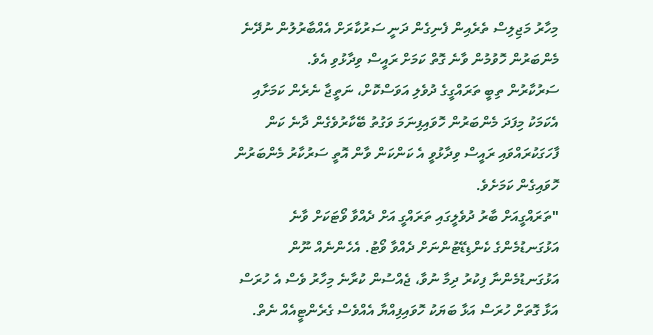މިހާރު މަޖިލިސް ތެރެއިން ފެނިގެން ދަނީ ސަރުކާރަށް އެއްބާރުލުން ނުދޭނެ މެންބަރުން ހޮވުމުން ވާނެ ގޮތް ކަމަށް ރައީސް ވިދާޅުވި އެވެ.
ސަރުކާރުން ތިބީ ތަރައްގީގެ ދުވެލި އަވަސްކޮށް، ނަތީޖާ ނެރެން ކަމަށާއި އެކަމަކު މިފަދަ މެންބަރުން ހޮވައިފިނަމަ ވަގުތު ބޭކާރުވެގެން ދާނެ ކަން ފާހަގަކުރައްވައި ރައީސް ވިދާޅުވީ އެ ކަންކަން ވާން އޮތީ ސަރުކާރު މެންބަރުން ހޮވައިގެން ކަމަށެވެ.
"ތަރައްގީއަށް ބާރު ދުވެލީގައި ތަރައްގީ އަށް ދެއްވާ ވޯޓަކަށް ވާނެ އަޅުގަނޑުމެންގެ ކެންޑިޑޭޓުންނަށް ދެއްވާ ވޯޓު. އެހެންނެއް ނޫން އަޅުގަނޑުމެންނާ ފިކުރު ދިމާ ނުވާ، ޖެއްސުން ކުރާނެ މިހާރު ވެސް އެ ހުރަސް އަޅާ ގޮތަށް ހުރަސް އަޅާ ބަޔަކު ހޮވައިފިއްޔާ އެއްވެސް ގެރެންޓީއެއް ނެތް.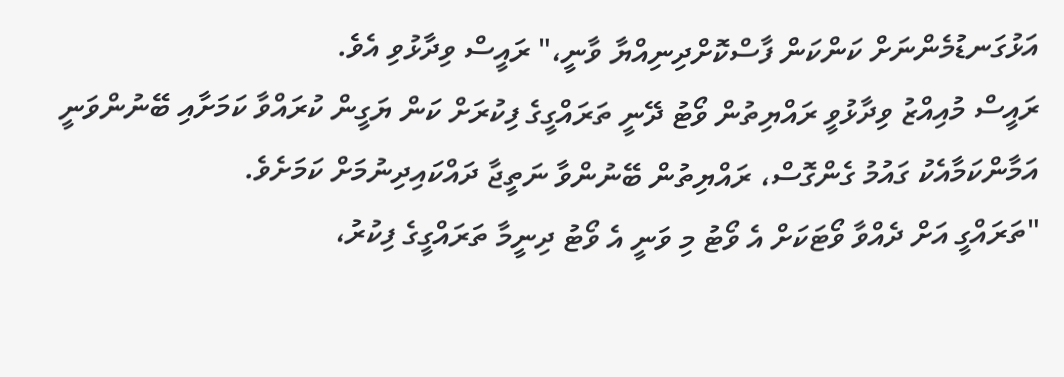އަޅުގަނޑުމެންނަށް ކަންކަން ފާސްކޮށްދިނިއްޔާ ވާނީ،" ރައީސް ވިދާޅުވި އެވެ.
ރައީސް މުއިއްޒު ވިދާޅުވީ ރައްޔިތުން ވޯޓު ދޭނީ ތަރައްގީގެ ފިކުރަށް ކަން ޔަގީން ކުރައްވާ ކަމަށާއި ބޭނުންވަނީ އަމާންކަމާއެކު ގައުމު ގެންގޮސް، ރައްޔިތުން ބޭނުންވާ ނަތީޖާ ދައްކައިދިނުމަށް ކަމަށެވެ.
"ތަރައްގީ އަށް ދެއްވާ ވޯޓަކަށް އެ ވޯޓު މި ވަނީ އެ ވޯޓު ދިނީމާ ތަރައްގީގެ ފިކުރު،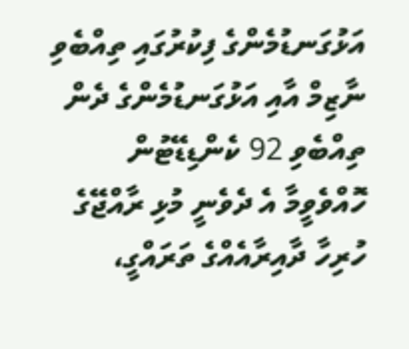އަޅުގަނޑުމެންގެ ފިކުރުގައި ތިއްބެވި ނާޒިމް އާއި އަޅުގަނޑުމެންގެ ދެން ތިއްބެވި 92 ކެންޑިޑޭޓުން ހޮއްވެވީމާ އެ ދެވެނީ މުޅި ރާއްޖޭގެ ހުރިހާ ދާއިރާއެއްގެ ތަރައްގީ،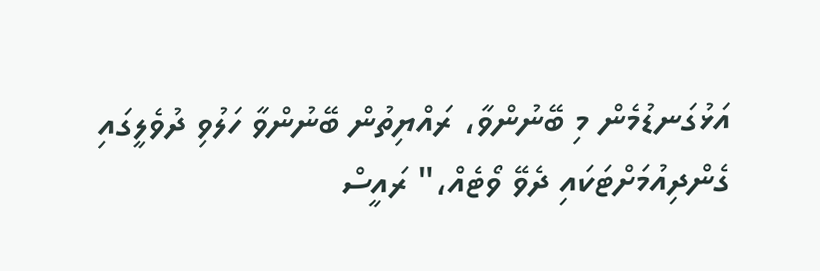އަޅުގަނޑުމެން މި ބޭނުންވާ، ރައްޔިތުން ބޭނުންވާ ހަލުވި ދުވެލީގައި ގެންދިއުމަށްޓަކައި ދެވޭ ވޯޓެއް،" ރައީސް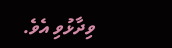ވިދާޅުވި އެވެ.